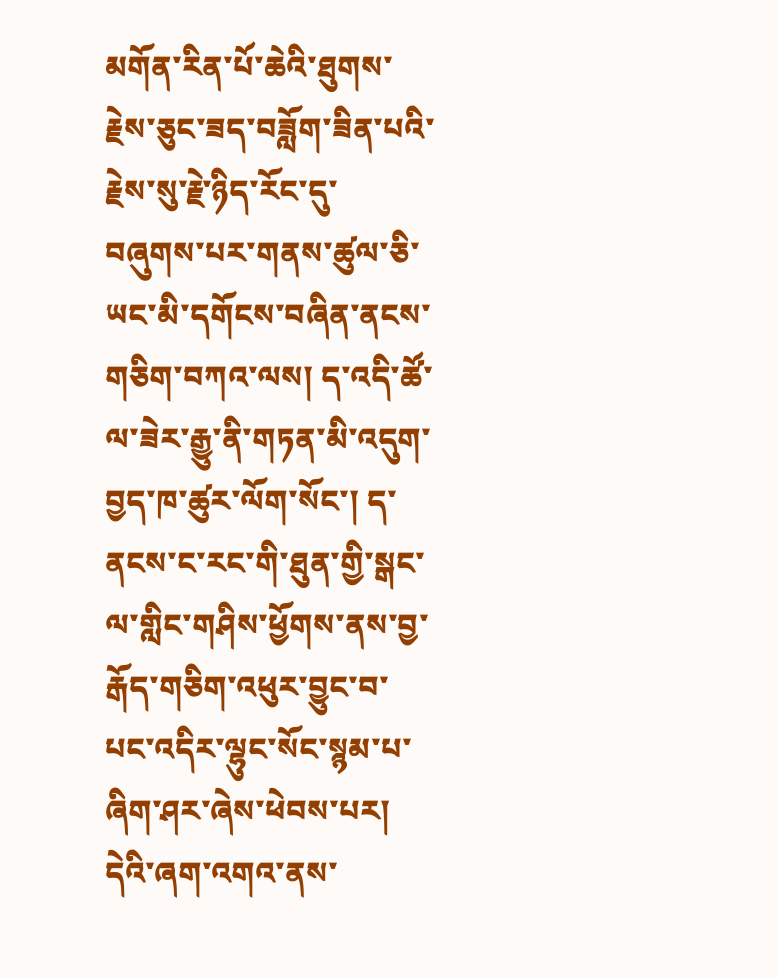མགོན་རིན་པོ་ཆེའི་ཐུགས་རྗེས་ཅུང་ཟད་བཟློག་ཟིན་པའི་རྗེས་སུ་རྗེ་ཉིད་རོང་དུ་བཞུགས་པར་གནས་ཚུལ་ཅི་ཡང་མི་དགོངས་བཞིན་ནངས་གཅིག་བཀའ་ལས། ད་འདི་ཚོ་ལ་ཟེར་རྒྱུ་ནི་གཏན་མི་འདུག་བྱད་ཁ་ཚུར་ལོག་སོང་། ད་ནངས་ང་རང་གི་ཐུན་གྱི་སྒང་ལ་གླིང་གཤིས་ཕྱོགས་ནས་བྱ་རྒོད་གཅིག་འཕུར་བྱུང་བ་པང་འདིར་ལྷུང་སོང་སྙམ་པ་ཞིག་ཤར་ཞེས་ཕེབས་པར། དེའི་ཞག་འགའ་ནས་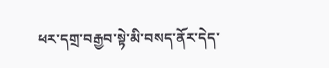ཕར་དགྲ་བརྒྱབ་སྟེ་མི་བསད་ནོར་དེད་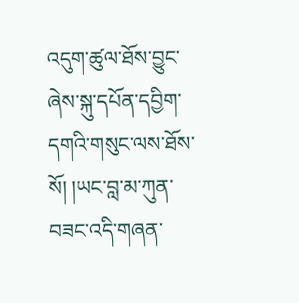འདུག་ཚུལ་ཐོས་བྱུང་ཞེས་སྐུ་དཔོན་དབྱིག་དགའི་གསུང་ལས་ཐོས་སོ། །ཡང་བླ་མ་ཀུན་བཟང་འདི་གཞན་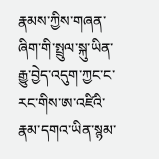རྣམས་ཀྱིས་གཞན་ཞིག་གི་སྤྲུལ་སྐུ་ཡིན་རྒྱུ་བྱེད་འདུག་ཀྱང་ང་རང་གིས་ཨ་འཛིའི་རྣམ་དགའ་ཡིན་སྙམ་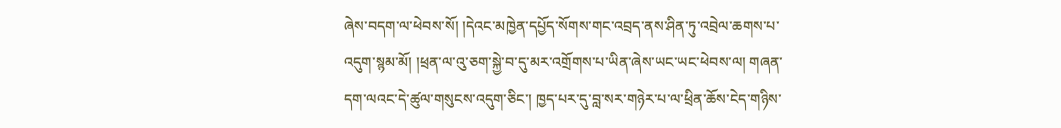ཞེས་བདག་ལ་ཕེབས་སོ། །དེའང་མཁྱེན་དཔྱོད་སོགས་གང་འབྲད་ནས་ཤིན་ཏུ་འབྲེལ་ཆགས་པ་འདུག་སྙམ་མོ། །ཕྲན་ལ་འུ་ཅག་སྐྱེ་བ་དུ་མར་འགྲོགས་པ་ཡིན་ཞེས་ཡང་ཡང་ཕེབས་ལ། གཞན་དག་ལའང་དེ་ཚུལ་གསུངས་འདུག་ཅིང་། ཁྱད་པར་དུ་བླ་སར་གཉེར་པ་ལ་ཕྲིན་ཆོས་ངེད་གཉིས་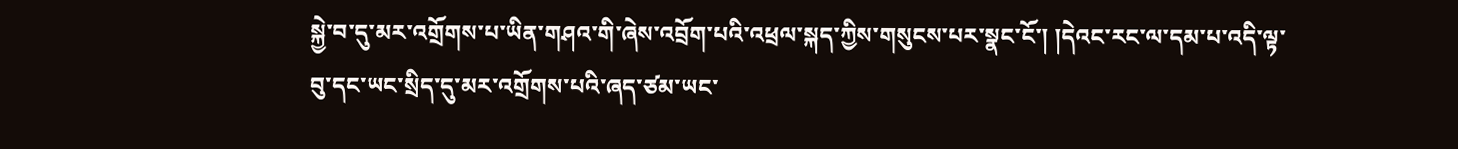སྐྱེ་བ་དུ་མར་འགྲོགས་པ་ཡིན་གཤའ་གི་ཞེས་འབྲོག་པའི་འཕྲལ་སྐད་ཀྱིས་གསུངས་པར་སྣང་ངོ་། །དེའང་རང་ལ་དམ་པ་འདི་ལྟ་བུ་དང་ཡང་སྲིད་དུ་མར་འགྲོགས་པའི་ཞད་ཙམ་ཡང་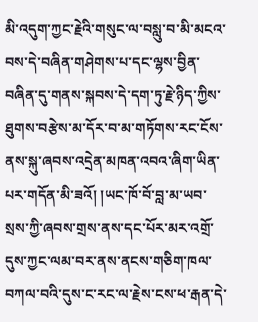མི་འདུག་ཀྱང་རྗེའི་གསུང་ལ་བསླུ་བ་མི་མངའ་བས་དེ་བཞིན་གཤེགས་པ་དང་ལྷས་བྱིན་བཞིན་དུ་གནས་སྐབས་དེ་དག་ཏུ་རྗེ་ཉིད་ཀྱིས་ཐུགས་བརྩེས་མ་དོར་བ་མ་གཏོགས་རང་ངོས་ནས་སྐུ་ཞབས་འདྲེན་མཁན་འབའ་ཞིག་ཡིན་པར་གདོན་མི་ཟའོ། །ཡང་ཁོ་བོ་བླ་མ་ཡབ་སྲས་ཀྱི་ཞབས་གྲས་ནས་དང་པོར་མར་འགྲོ་དུས་ཀྱང་ལམ་བར་ནས་ནངས་གཅིག་ཁལ་བཀལ་བའི་དུས་ང་རང་ལ་རྗེས་ངས་ཕ་རྒན་དེ་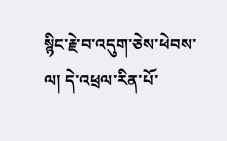སྙིང་རྗེ་བ་འདུག་ཅེས་ཕེབས་ལ། དེ་འཕྲལ་རིན་པོ་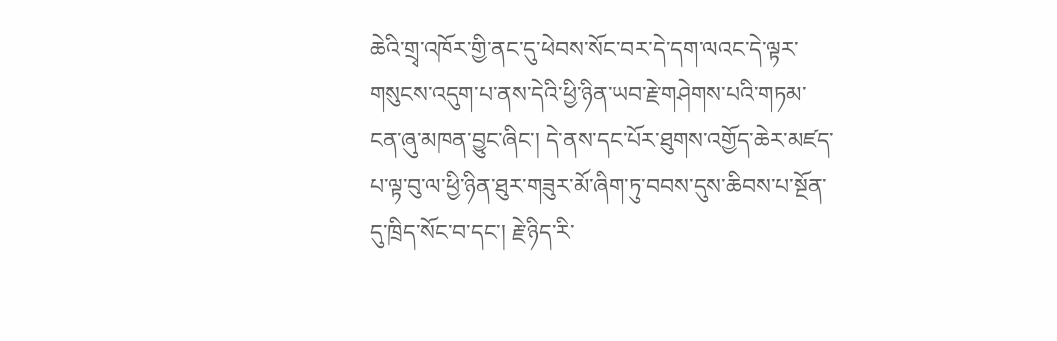ཆེའི་གྲྭ་འཁོར་གྱི་ནང་དུ་ཕེབས་སོང་བར་དེ་དག་ལའང་དེ་ལྟར་གསུངས་འདུག་པ་ནས་དེའི་ཕྱི་ཉིན་ཡབ་རྗེ་གཤེགས་པའི་གཏམ་ངན་ཞུ་མཁན་བྱུང་ཞིང་། དེ་ནས་དང་པོར་ཐུགས་འགྱོད་ཆེར་མཛད་པ་ལྟ་བུ་ལ་ཕྱི་ཉིན་ཐུར་གཟུར་མོ་ཞིག་ཏུ་བབས་དུས་ཆིབས་པ་སྔོན་དུ་ཁྲིད་སོང་བ་དང་། རྗེ་ཉིད་རི་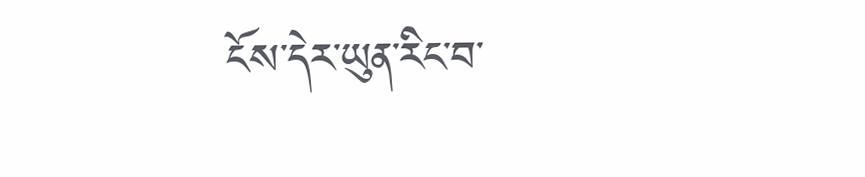ངོས་དེར་ཡུན་རིང་བ་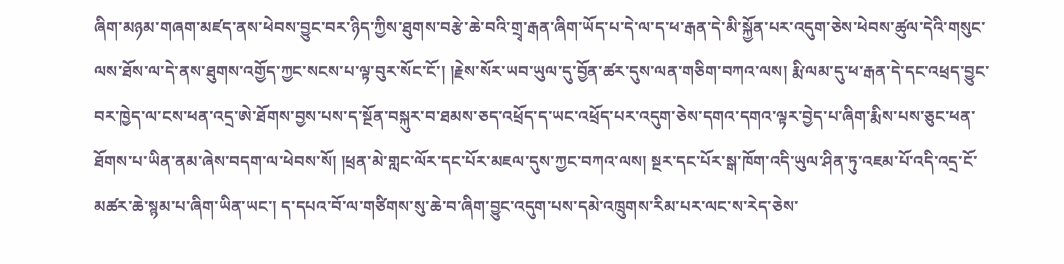ཞིག་མཉམ་གཞག་མཛད་ནས་ཕེབས་བྱུང་བར་ཉིད་ཀྱིས་ཐུགས་བརྩེ་ཆེ་བའི་གྲྭ་རྒན་ཞིག་ཡོད་པ་དེ་ལ་ད་ཕ་རྒན་དེ་མི་སྐྱོན་པར་འདུག་ཅེས་ཕེབས་ཚུལ་དེའི་གསུང་ལས་ཐོས་ལ་དེ་ནས་ཐུགས་འགྱོད་ཀྱང་སངས་པ་ལྟ་བུར་སོང་ངོ་། །རྗེས་སོར་ཡབ་ཡུལ་དུ་བྱོན་ཚར་དུས་ལན་གཅིག་བཀའ་ལས། རྨི་ལམ་དུ་ཕ་རྒན་དེ་དང་འཕྲད་བྱུང་བར་ཁྱེད་ལ་ངས་ཕན་འདྲ་ཨེ་ཐོགས་བྱས་པས་ད་སྔོན་བསྐུར་བ་ཐམས་ཅད་འཕྲོད་ད་ཡང་འཕྲོད་པར་འདུག་ཅེས་དགའ་དགའ་ལྟར་བྱེད་པ་ཞིག་རྨིས་པས་ཅུང་ཕན་ཐོགས་པ་ཡིན་ནམ་ཞེས་བདག་ལ་ཕེབས་སོ། །ཕྲན་མེ་གླང་ལོར་དང་པོར་མཇལ་དུས་ཀྱང་བཀའ་ལས། སྔར་དང་པོར་སྒ་ཁོག་འདི་ཡུལ་ཤིན་ཏུ་འཇམ་པོ་འདི་འདྲ་ངོ་མཚར་ཆེ་སྙམ་པ་ཞིག་ཡིན་ཡང་། ད་དཔའ་བོ་ལ་གཙིགས་སུ་ཆེ་བ་ཞིག་བྱུང་འདུག་པས་དམེ་འཁྲུགས་རིམ་པར་ལང་ས་རེད་ཅེས་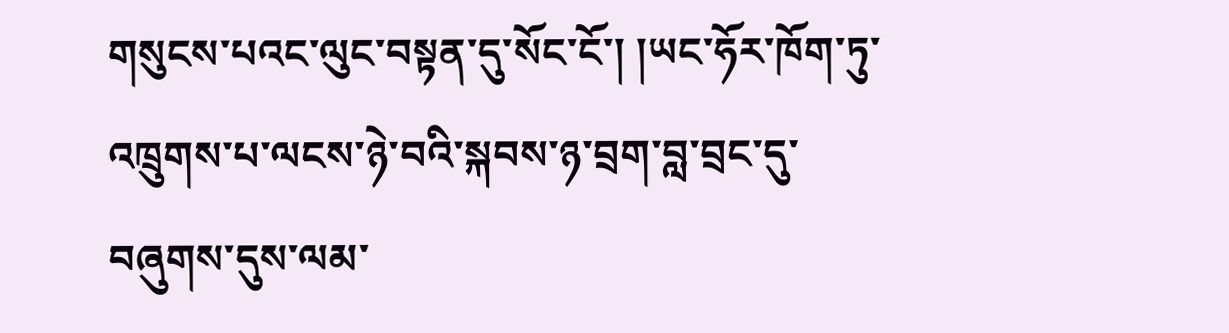གསུངས་པའང་ལུང་བསྟན་དུ་སོང་ངོ་། །ཡང་ཧོར་ཁོག་ཏུ་འཁྲུགས་པ་ལངས་ཉེ་བའི་སྐབས་ཉ་བྲག་བླ་བྲང་དུ་བཞུགས་དུས་ལམ་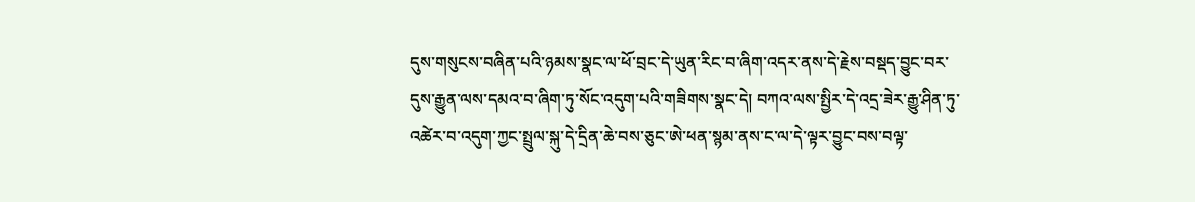དུས་གསུངས་བཞིན་པའི་ཉམས་སྣང་ལ་ཕོ་བྲང་དེ་ཡུན་རིང་བ་ཞིག་འདར་ནས་དེ་རྗེས་བསྡད་བྱུང་བར་དུས་རྒྱུན་ལས་དམའ་བ་ཞིག་ཏུ་སོང་འདུག་པའི་གཟིགས་སྣང་དེ། བཀའ་ལས་སྤྱིར་དེ་འདྲ་ཟེར་རྒྱུ་ཤིན་ཏུ་འཚེར་བ་འདུག་ཀྱང་སྤྲུལ་སྐུ་དེ་དྲིན་ཆེ་བས་ཅུང་ཨེ་ཕན་སྙམ་ནས་ང་ལ་དེ་ལྟར་བྱུང་བས་བལྟ་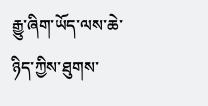རྒྱུ་ཞིག་ཡོད་ལས་ཆེ་ཉིད་ཀྱིས་ཐུགས་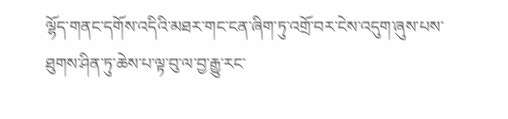ལྷོད་གནང་དགོས་འདིའི་མཐར་གང་ངན་ཞིག་ཏུ་འགྲོ་བར་ངེས་འདུག་ཞུས་པས་ཐུགས་ཤིན་ཏུ་ཆེས་པ་ལྟ་བུ་ལ་བྱ་རྒྱུ་རང་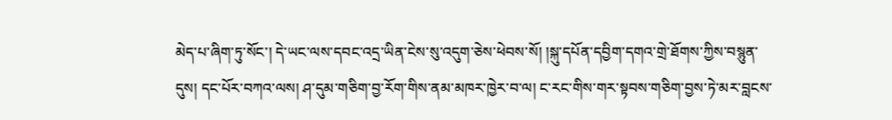མེད་པ་ཞིག་ཏུ་སོང་། དེ་ཡང་ལས་དབང་འདྲ་ཡིན་ངེས་སུ་འདུག་ཅེས་ཕེབས་སོ། །སྐུ་དཔོན་དབྱིག་དགའ་གྲེ་ཐོགས་ཀྱིས་བསྙུན་དུས། དང་པོར་བཀའ་ལས། ཤ་དུམ་གཅིག་བྱ་རོག་གིས་ནམ་མཁར་ཁྱེར་བ་ལ། ང་རང་གིས་གར་སྟབས་གཅིག་བྱས་ཏེ་མར་བླངས་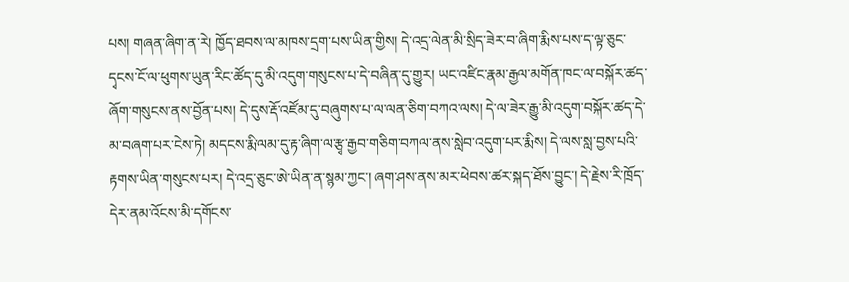པས། གཞན་ཞིག་ན་རེ། ཁྱོད་ཐབས་ལ་མཁས་དྲག་པས་ཡིན་གྱིས། དེ་འདྲ་ལེན་མི་སྲིད་ཟེར་བ་ཞིག་རྨིས་པས་ད་ལྟ་ཅུང་དྭངས་ངོ་ལ་ཕུགས་ཡུན་རིང་ཚོད་དུ་མི་འདུག་གསུངས་པ་དེ་བཞིན་དུ་གྱུར། ཡང་འཛིང་རྣམ་རྒྱལ་མགོན་ཁང་ལ་བསྐོར་ཚད་ཞོག་གསུངས་ནས་བྱོན་པས། དེ་དུས་རྡོ་འཛོམ་དུ་བཞུགས་པ་ལ་ལན་ཅིག་བཀའ་ལས། དེ་ལ་ཟེར་རྒྱུ་མི་འདུག་བསྐོར་ཚད་དེ་མ་བཞག་པར་ངེས་ཏེ། མདངས་རྨི་ལམ་དུ་རྟ་ཞིག་ལ་རྩྭ་རྒྱབ་གཅིག་བཀལ་ནས་སླེབ་འདུག་པར་རྨིས། དེ་ལས་སླ་བྱས་པའི་རྟགས་ཡིན་གསུངས་པར། དེ་འདྲ་ཅུང་ཨེ་ཡིན་ན་སྙམ་ཀྱང་། ཞག་ཤས་ནས་མར་ཕེབས་ཚར་སྐད་ཐོས་བྱུང་། དེ་རྗེས་རི་ཁྲོད་དེར་ནམ་འོངས་མི་དགོངས་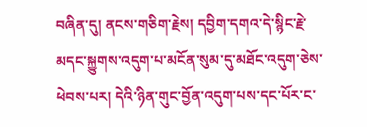བཞིན་དུ། ནངས་གཅིག་རྗེས། དབྱིག་དགའ་དེ་སྙིང་རྗེ་མདང་སྐྱུགས་འདུག་པ་མངོན་སུམ་དུ་མཐོང་འདུག་ཅེས་ཕེབས་པར། དེའི་ཉིན་གུང་བྱོན་འདུག་པས་དང་པོར་ང་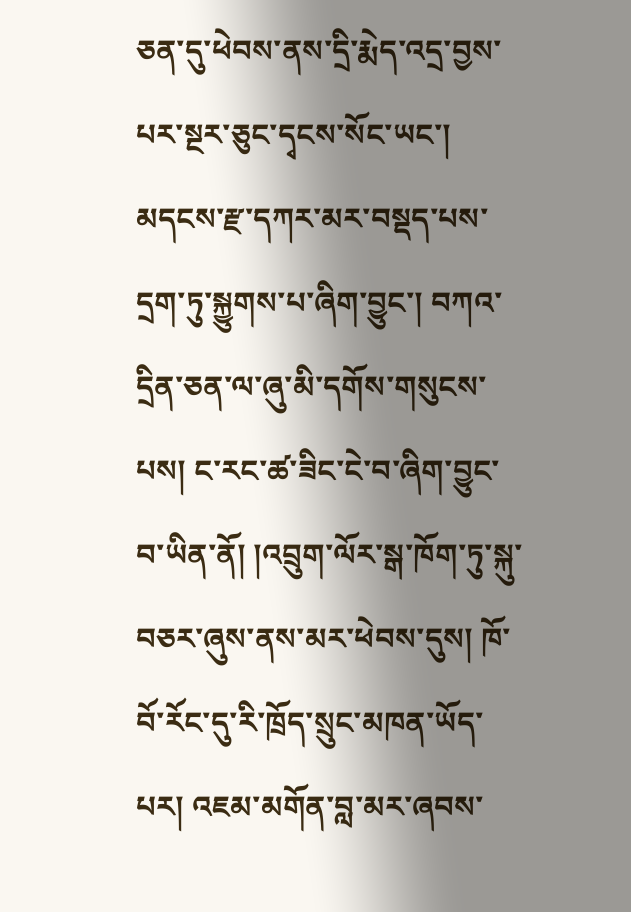ཅན་དུ་ཕེབས་ནས་དྲི་རྨེད་འདྲ་བྱས་པར་སྔར་ཅུང་དྭངས་སོང་ཡང་། མདངས་རྫ་དཀར་མར་བསྡད་པས་དྲག་ཏུ་སྐྱུགས་པ་ཞིག་བྱུང་། བཀའ་དྲིན་ཅན་ལ་ཞུ་མི་དགོས་གསུངས་པས། ང་རང་ཚ་ཟིང་ངེ་བ་ཞིག་བྱུང་བ་ཡིན་ནོ། །འབྲུག་ལོར་སྒ་ཁོག་ཏུ་སྐུ་བཅར་ཞུས་ནས་མར་ཕེབས་དུས། ཁོ་བོ་རོང་དུ་རི་ཁྲོད་སྲུང་མཁན་ཡོད་པར། འཇམ་མགོན་བླ་མར་ཞབས་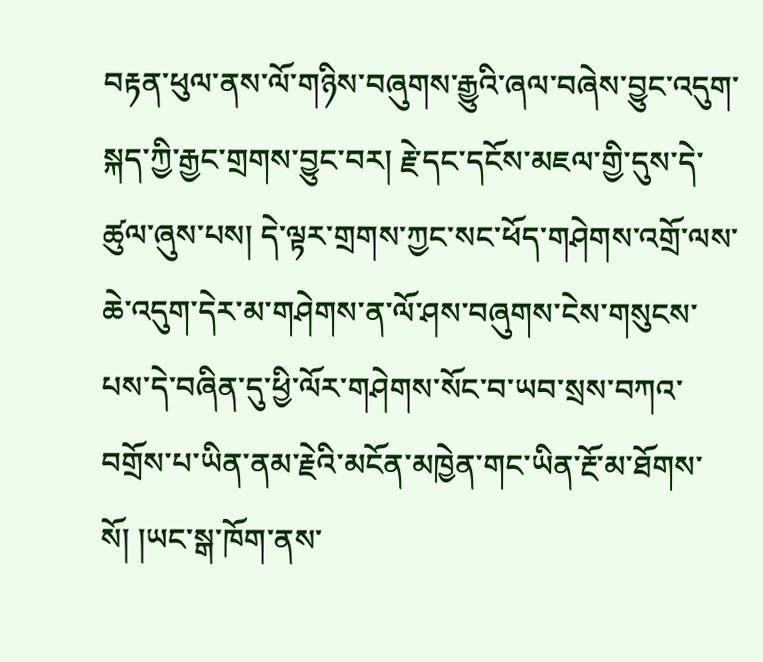བརྟན་ཕུལ་ནས་ལོ་གཉིས་བཞུགས་རྒྱུའི་ཞལ་བཞེས་བྱུང་འདུག་སྐད་ཀྱི་རྒྱང་གྲགས་བྱུང་བར། རྗེ་དང་དངོས་མཇལ་གྱི་དུས་དེ་ཚུལ་ཞུས་པས། དེ་ལྟར་གྲགས་ཀྱང་སང་ཕོད་གཤེགས་འགྲོ་ལས་ཆེ་འདུག་དེར་མ་གཤེགས་ན་ལོ་ཤས་བཞུགས་ངེས་གསུངས་པས་དེ་བཞིན་དུ་ཕྱི་ལོར་གཤེགས་སོང་བ་ཡབ་སྲས་བཀའ་བགྲོས་པ་ཡིན་ནམ་རྗེའི་མངོན་མཁྱེན་གང་ཡིན་རྔོ་མ་ཐོགས་སོ། །ཡང་སྒ་ཁོག་ནས་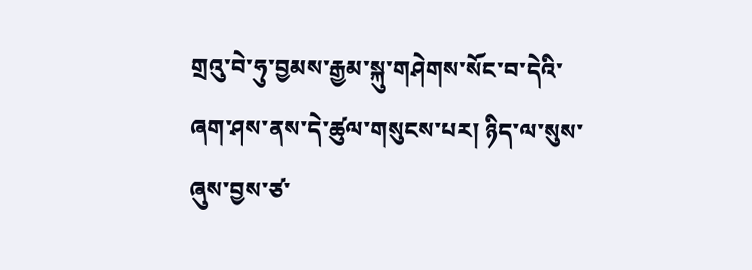གྲའུ་བེ་ཧུ་བྱམས་རྒྱམ་སྐུ་གཤེགས་སོང་བ་དེའི་ཞག་ཤས་ནས་དེ་ཚུལ་གསུངས་པར། ཉིད་ལ་སུས་ཞུས་བྱས་ཙ་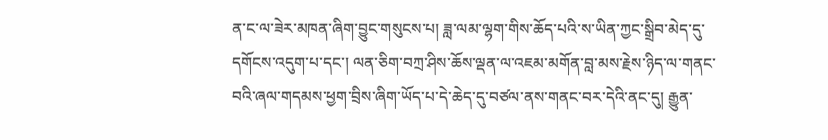ན་ང་ལ་ཟེར་མཁན་ཞིག་བྱུང་གསུངས་པ། ཟླ་ལམ་ལྷག་གིས་ཆོད་པའི་ས་ཡིན་ཀྱང་སྒྲིབ་མེད་དུ་དགོངས་འདུག་པ་དང་། ལན་ཅིག་བཀྲ་ཤིས་ཆོས་ལྡན་ལ་འཇམ་མགོན་བླ་མས་རྗེས་ཉིད་ལ་གནང་བའི་ཞལ་གདམས་ཕྱག་བྲིས་ཞིག་ཡོད་པ་དེ་ཆེད་དུ་བཙལ་ནས་གནང་བར་དེའི་ནང་དུ། རྒྱུན་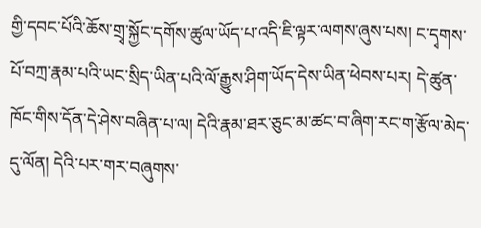གྱི་དབང་པོའི་ཆོས་གྲྭ་སྐྱོང་དགོས་ཚུལ་ཡོད་པ་འདི་ཇི་ལྟར་ལགས་ཞུས་པས། ང་དྭགས་པོ་བཀྲ་རྣམ་པའི་ཡང་སྲིད་ཡིན་པའི་ལོ་རྒྱུས་ཤིག་ཡོད་དེས་ཡིན་ཕེབས་པར། དེ་ཚུན་ཁོང་གིས་དོན་དེ་ཤེས་བཞིན་པ་ལ། དེའི་རྣམ་ཐར་ཅུང་མ་ཚང་བ་ཞིག་རང་ག་རྩོལ་མེད་དུ་ལོན། དེའི་པར་གར་བཞུགས་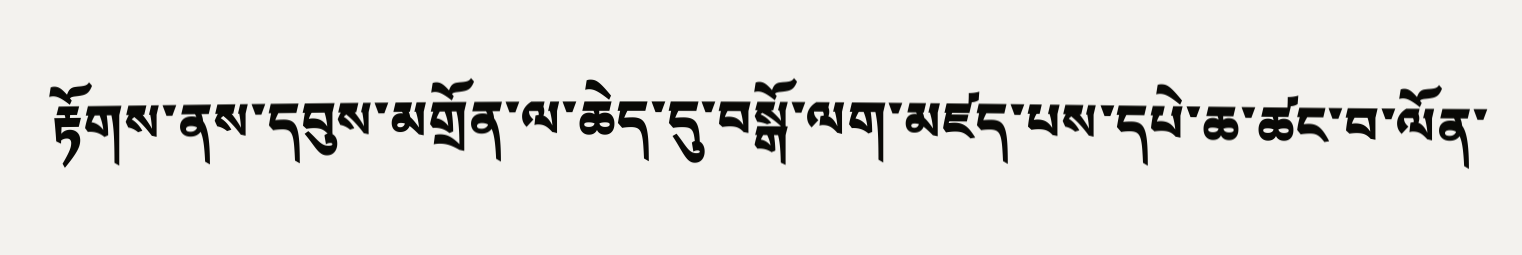རྟོགས་ནས་དབུས་མགྲོན་ལ་ཆེད་དུ་བསྒོ་ལག་མཛད་པས་དཔེ་ཆ་ཚང་བ་ལོན་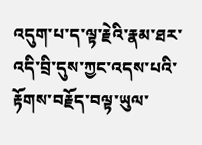འདུག་པ་ད་ལྟ་རྗེའི་རྣམ་ཐར་འདི་བྲི་དུས་ཀྱང་འདས་པའི་རྟོགས་བརྗོད་བལྟ་ཡུལ་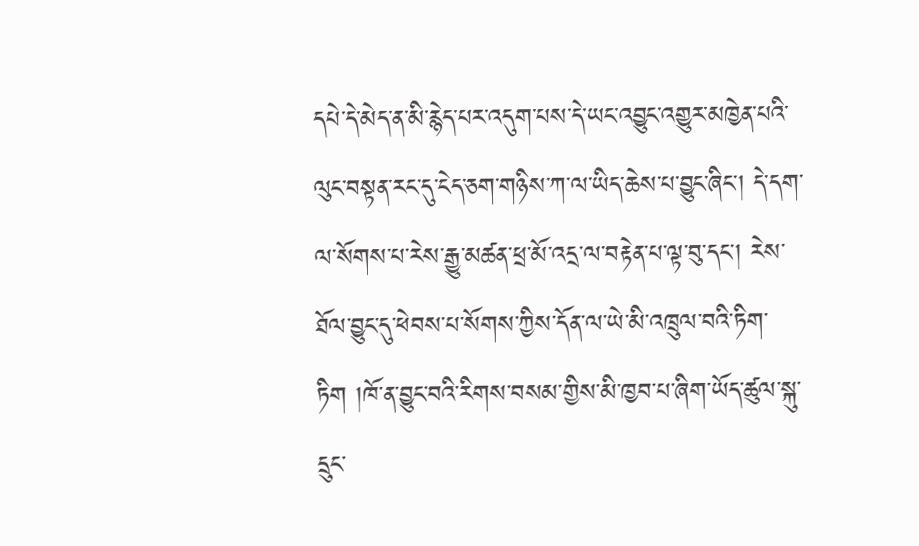དཔེ་དེ་མེད་ན་མི་རྙེད་པར་འདུག་པས་དེ་ཡང་འབྱུང་འགྱུར་མཁྱེན་པའི་ལུང་བསྟན་རང་དུ་ངེད་ཅག་གཉིས་ཀ་ལ་ཡིད་ཆེས་པ་བྱུང་ཞིང་། དེ་དག་ལ་སོགས་པ་རེས་རྒྱུ་མཚན་ཕྲ་མོ་འདྲ་ལ་བརྟེན་པ་ལྟ་བུ་དང་། རེས་ཐོལ་བྱུང་དུ་ཕེབས་པ་སོགས་ཀྱིས་དོན་ལ་ཡེ་མི་འཁྲུལ་བའི་ཏིག་ཏིག །ཁོ་ན་བྱུང་བའི་རིགས་བསམ་གྱིས་མི་ཁྱབ་པ་ཞིག་ཡོད་ཚུལ་སྐུ་དྲུང་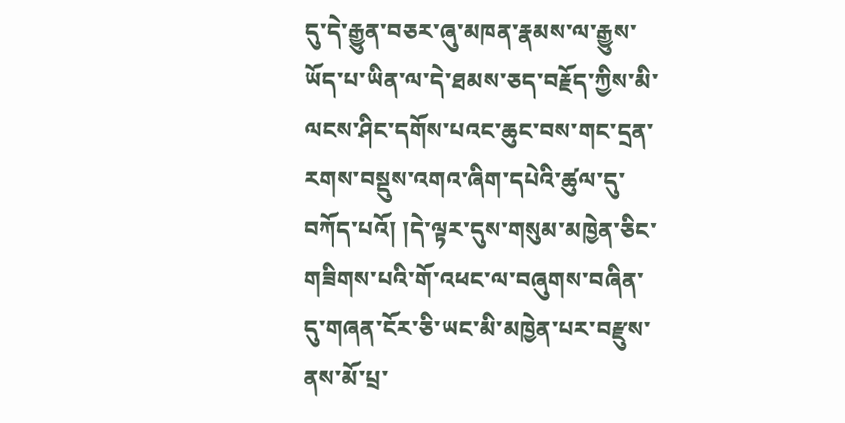དུ་དེ་རྒྱུན་བཅར་ཞུ་མཁན་རྣམས་ལ་རྒྱུས་ཡོད་པ་ཡིན་ལ་དེ་ཐམས་ཅད་བརྗོད་ཀྱིས་མི་ལངས་ཤིང་དགོས་པའང་ཆུང་བས་གང་དྲན་རགས་བསྡུས་འགའ་ཞིག་དཔེའི་ཚུལ་དུ་བཀོད་པའོ། །དེ་ལྟར་དུས་གསུམ་མཁྱེན་ཅིང་གཟིགས་པའི་གོ་འཕང་ལ་བཞུགས་བཞིན་དུ་གཞན་ངོར་ཅི་ཡང་མི་མཁྱེན་པར་བརྫུས་ནས་མོ་པྲ་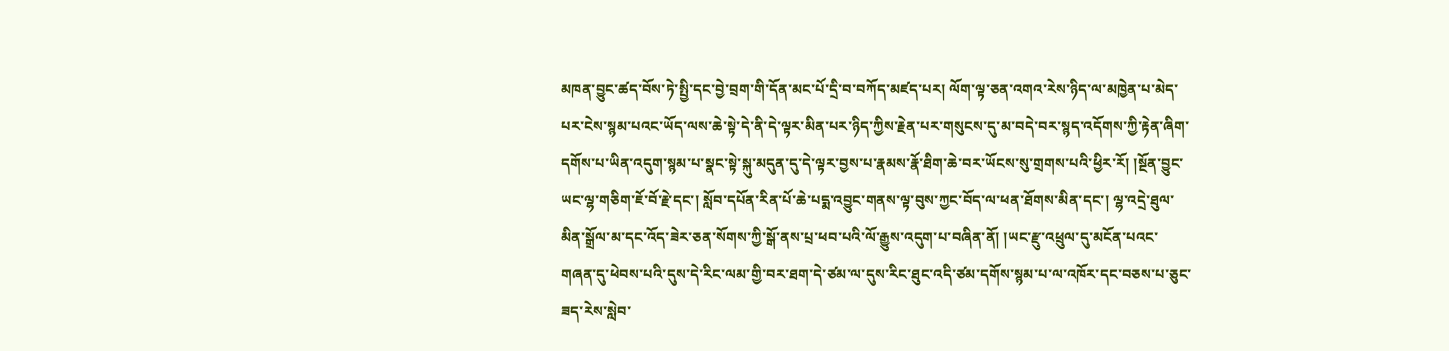མཁན་བྱུང་ཚད་བོས་ཏེ་སྤྱི་དང་བྱེ་བྲག་གི་དོན་མང་པོ་དྲི་བ་བཀོད་མཛད་པར། ལོག་ལྟ་ཅན་འགའ་རེས་ཉིད་ལ་མཁྱེན་པ་མེད་པར་ངེས་སྙམ་པའང་ཡོད་ལས་ཆེ་སྟེ་དེ་ནི་དེ་ལྟར་མིན་པར་ཉིད་ཀྱིས་རྗེན་པར་གསུངས་དུ་མ་བདེ་བར་སྙད་འདོགས་ཀྱི་རྟེན་ཞིག་དགོས་པ་ཡིན་འདུག་སྙམ་པ་སྣང་སྟེ་སྐུ་མདུན་དུ་དེ་ལྟར་བྱས་པ་རྣམས་རྣོ་ཐིག་ཆེ་བར་ཡོངས་སུ་གྲགས་པའི་ཕྱིར་རོ། །སྔོན་བྱུང་ཡང་ལྷ་གཅིག་ཇོ་བོ་རྗེ་དང་། སློབ་དཔོན་རིན་པོ་ཆེ་པདྨ་འབྱུང་གནས་ལྟ་བུས་ཀྱང་བོད་ལ་ཕན་ཐོགས་མིན་དང་། ལྷ་འདྲེ་ཐུལ་མིན་སྒྲོལ་མ་དང་འོད་ཟེར་ཅན་སོགས་ཀྱི་སྒོ་ནས་པྲ་ཕབ་པའི་ལོ་རྒྱུས་འདུག་པ་བཞིན་ནོ། །ཡང་རྫུ་འཕྲུལ་དུ་མངོན་པའང་གཞན་དུ་ཕེབས་པའི་དུས་དེ་རིང་ལམ་གྱི་བར་ཐག་དེ་ཙམ་ལ་དུས་རིང་ཐུང་འདི་ཙམ་དགོས་སྙམ་པ་ལ་འཁོར་དང་བཅས་པ་ཅུང་ཟད་རེས་སླེབ་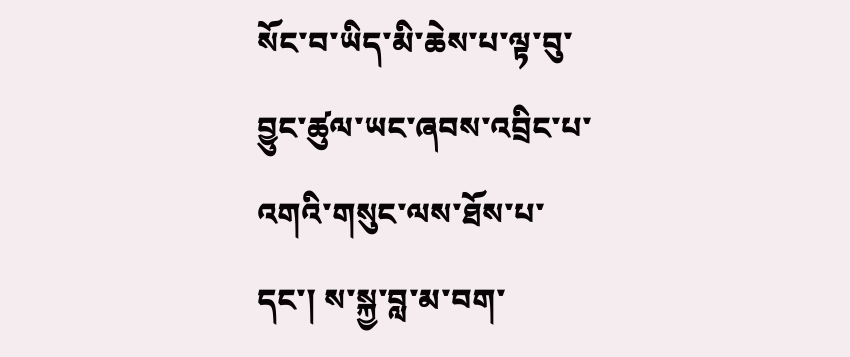སོང་བ་ཡིད་མི་ཆེས་པ་ལྟ་བུ་བྱུང་ཚུལ་ཡང་ཞབས་འབྲིང་པ་འགའི་གསུང་ལས་ཐོས་པ་དང་། ས་སྐྱ་བླ་མ་བག་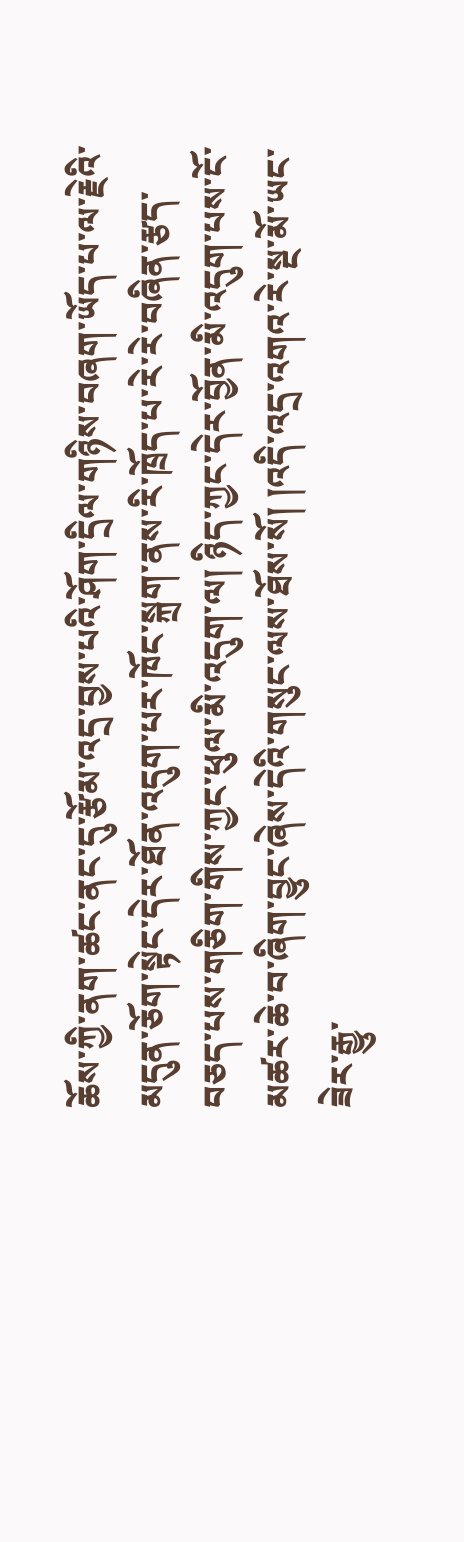ཆོས་ཀྱི་ནག་ཚང་ནང་དུ་རྩོམ་འདྲ་བྱས་པའི་ཤོག་དྲིལ་གཉིས་བཞག་ཡོད་པ་ལ་རྗེའི་མདུན་ཅོག་སྟེང་དེར་ཐོན་འདུག་པར་ཁོང་སྐྲག་ནས་རི་ཁྲོད་པ་རེ་རེ་བཞིན་རྩད་བཅད་པས་གཅིག་གིས་ཀྱང་ཕུལ་མི་འདུག་ལ། ཉིད་ཀྱང་དེར་བྱོན་མི་འདུག་པས་ངོ་མཚར་ཆེ་བ་ཞིག་བྱུང་ཞེས་དེའི་གསུང་ལས་ཐོས་སོ། །འདི་འདྲ་འགའ་རེ་སྔ་མོ་ཡང་ཟེར་རྒྱུ་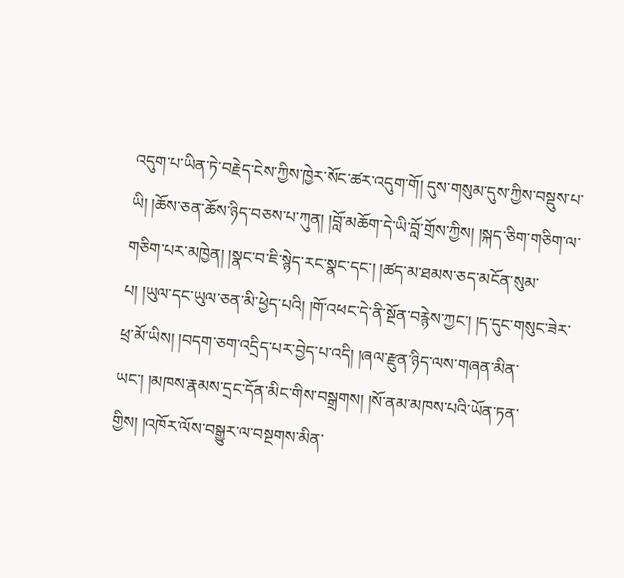འདུག་པ་ཡིན་ཏེ་བརྗེད་ངེས་ཀྱིས་ཁྱེར་སོང་ཚར་འདུག་གོ། དུས་གསུམ་དུས་ཀྱིས་བསྡུས་པ་ཡི། །ཆོས་ཅན་ཆོས་ཉིད་བཅས་པ་ཀུན། །བློ་མཆོག་དེ་ཡི་བློ་གྲོས་ཀྱིས། །སྐད་ཅིག་གཅིག་ལ་གཅིག་པར་མཁྱེན། །སྣང་བ་ཇི་སྙེད་རང་སྣང་དང་། །ཚད་མ་ཐམས་ཅད་མངོན་སུམ་པ། །ཡུལ་དང་ཡུལ་ཅན་མི་ཕྱེད་པའི། །གོ་འཕང་དེ་ནི་སྔོན་བརྙེས་ཀྱང་། །ད་དུང་གསུང་ཟེར་ཕྲ་མོ་ཡིས། །བདག་ཅག་འདྲིད་པར་བྱེད་པ་འདི། །ཞལ་རྫུན་ཉིད་ལས་གཞན་མིན་ཡང་། །མཁས་རྣམས་དྲང་དོན་མིང་གིས་བསྒྲགས། །སོ་ནམ་མཁས་པའི་ཡོན་ཏན་གྱིས། །འཁོར་ལོས་བསྒྱུར་ལ་བསྔགས་མིན་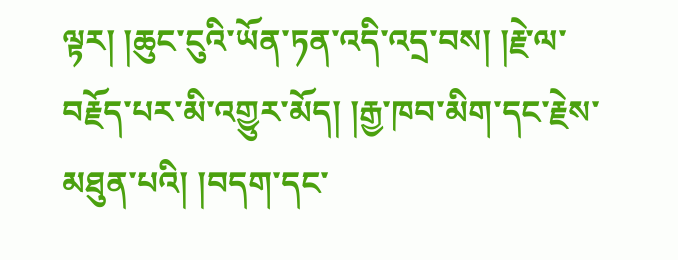ལྟར། །ཆུང་ངུའི་ཡོན་ཏན་འདི་འདྲ་བས། །རྗེ་ལ་བརྗོད་པར་མི་འགྱུར་མོད། །རྒྱ་ཁབ་མིག་དང་རྗེས་མཐུན་པའི། །བདག་དང་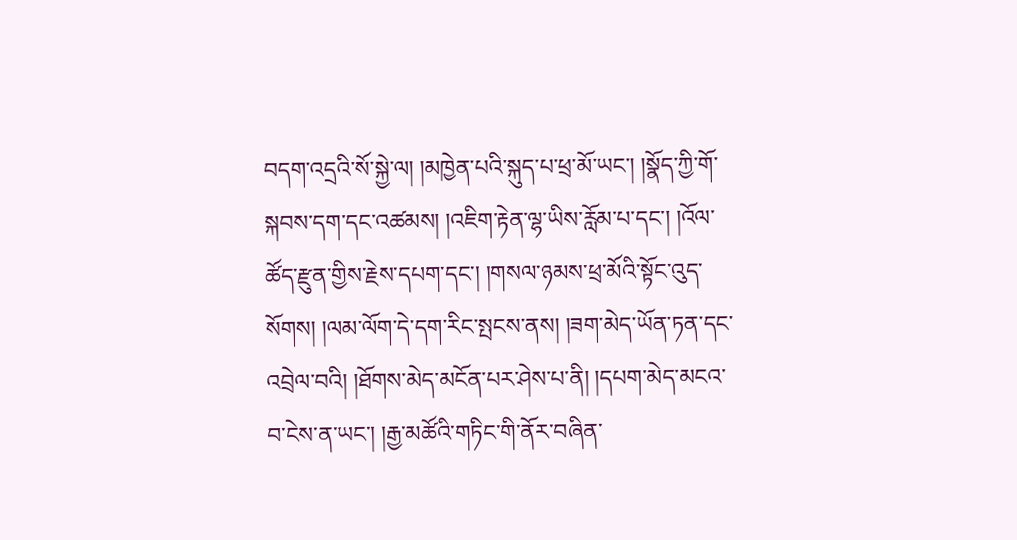བདག་འདྲའི་སོ་སྐྱེ་ལ། །མཁྱེན་པའི་སྐུད་པ་ཕྲ་མོ་ཡང་། །སྣོད་ཀྱི་གོ་སྐབས་དག་དང་འཚམས། །འཇིག་རྟེན་ལྷ་ཡིས་རློམ་པ་དང་། །འོལ་ཚོད་རྫུན་གྱིས་རྗེས་དཔག་དང་། །གསལ་ཉམས་ཕྲ་མོའི་སྟོང་འུད་སོགས། །ལམ་ལོག་དེ་དག་རིང་སྤངས་ནས། །ཟག་མེད་ཡོན་ཏན་དང་འབྲེལ་བའི། །ཐོགས་མེད་མངོན་པར་ཤེས་པ་ནི། །དཔག་མེད་མངའ་བ་ངེས་ན་ཡང་། །རྒྱ་མཚོའི་གཏིང་གི་ནོར་བཞིན་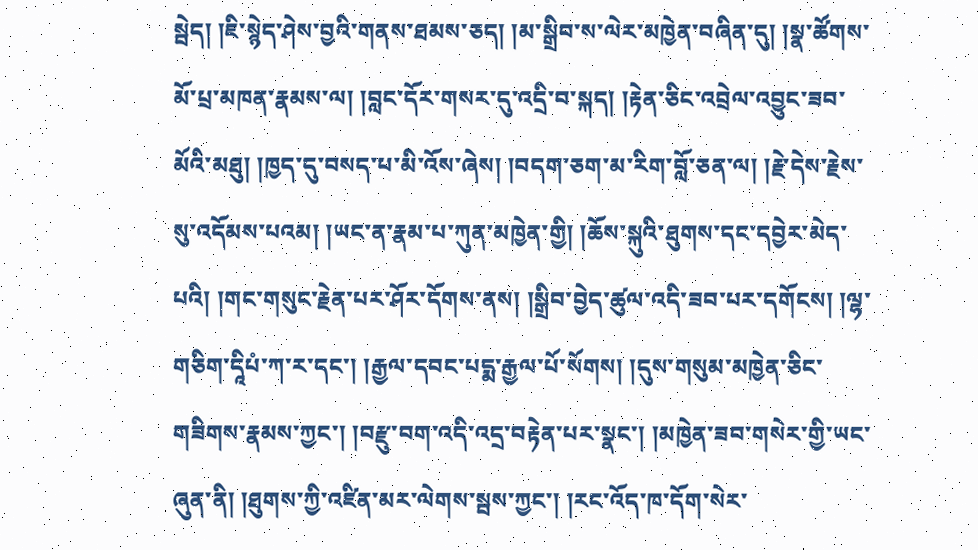སྦེད། །ཇི་སྙེད་ཤེས་བྱའི་གནས་ཐམས་ཅད། །མ་སྒྲིབ་ས་ལེར་མཁྱེན་བཞིན་དུ། །སྣ་ཚོགས་མོ་པྲ་མཁན་རྣམས་ལ། །བླང་དོར་གསར་དུ་འདྲི་བ་སྐད། །རྟེན་ཅིང་འབྲེལ་འབྱུང་ཟབ་མོའི་མཐུ། །ཁྱད་དུ་བསད་པ་མི་འོས་ཞེས། །བདག་ཅག་མ་རིག་བློ་ཅན་ལ། །རྗེ་དེས་རྗེས་སུ་འདོམས་པའམ། །ཡང་ན་རྣམ་པ་ཀུན་མཁྱེན་གྱི། །ཆོས་སྐུའི་ཐུགས་དང་དབྱེར་མེད་པའི། །གང་གསུང་རྗེན་པར་ཤོར་དོགས་ནས། །སྒྲིབ་བྱེད་ཚུལ་འདི་ཟབ་པར་དགོངས། །ལྷ་གཅིག་དཱིཔཾ་ཀ་ར་དང་། །རྒྱལ་དབང་པདྨ་རྒྱལ་པོ་སོགས། །དུས་གསུམ་མཁྱེན་ཅིང་གཟིགས་རྣམས་ཀྱང་། །བརྫུ་བག་འདི་འདྲ་བརྟེན་པར་སྣང་། །མཁྱེན་ཟབ་གསེར་གྱི་ཡང་ཞུན་ནི། །ཐུགས་ཀྱི་འཛིན་མར་ལེགས་སྦས་ཀྱང་། །རང་འོད་ཁ་དོག་སེར་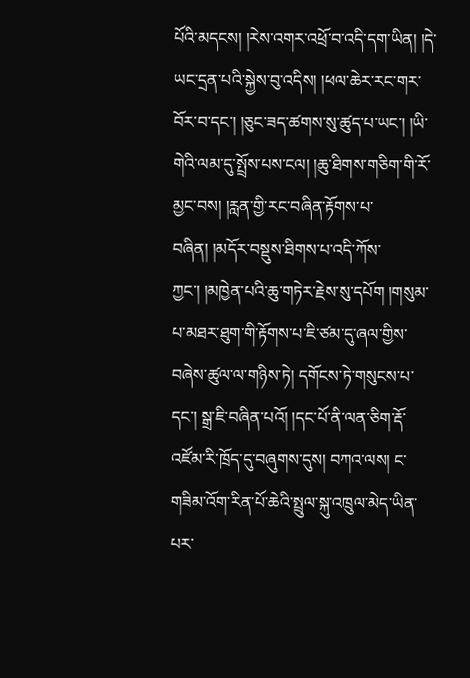པོའི་མདངས། །རེས་འགར་འཕྲོ་བ་འདི་དག་ཡིན། །དེ་ཡང་དྲན་པའི་སྐྱེས་བུ་འདིས། །ཕལ་ཆེར་རང་གར་བོར་བ་དང་། །ཅུང་ཟད་ཚགས་སུ་ཚུད་པ་ཡང་། །ཡི་གེའི་ལམ་དུ་སྤྲོས་པས་ངལ། །ཆུ་ཐིགས་གཅིག་གི་རོ་མྱང་བས། །རླན་གྱི་རང་བཞིན་རྟོགས་པ་བཞིན། །མདོར་བསྡུས་ཐིགས་པ་འདི་ཀོས་ཀྱང་། །མཁྱེན་པའི་ཆུ་གཏེར་རྗེས་སུ་དཔོག །གསུམ་པ་མཐར་ཐུག་གི་རྟོགས་པ་ཇི་ཙམ་དུ་ཞལ་གྱིས་བཞེས་ཚུལ་ལ་གཉིས་ཏེ། དགོངས་ཏེ་གསུངས་པ་དང་། སྒྲ་ཇི་བཞིན་པའོ། །དང་པོ་ནི་ལན་ཅིག་རྡོ་འཛོམ་རི་ཁྲོད་དུ་བཞུགས་དུས། བཀའ་ལས། ང་གཟིམ་འོག་རིན་པོ་ཆེའི་སྤྲུལ་སྐུ་འཁྲུལ་མེད་ཡིན་པར་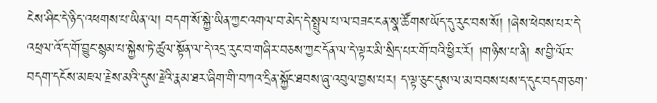ངེས་ཤིང་དེ་ཉིད་འཕགས་པ་ཡིན་ལ། བདག་སོ་སྐྱེ་ཡིན་ཀྱང་འགལ་བ་མེད་དེ་སྤྲུལ་པ་ལ་བཟང་ངན་སྣ་ཚོགས་ཡོད་དུ་རུང་བས་སོ། །ཞེས་ཕེབས་པར་དེ་འཕྲལ་འོ་ད་གོ་བྱུང་སྙམ་པ་སྐྱེས་ཏེ་ཚུལ་སྟོན་ལ་དེ་འདྲ་རུང་བ་གཞིར་བཅས་ཀྱང་དོན་ལ་དེ་ལྟར་མི་སྲིད་པར་གོ་བའི་ཕྱིར་རོ། །གཉིས་པ་ནི། ས་བྱི་ལོར་བདག་དངོས་མཇལ་རྗེས་མའི་དུས་རྗེའི་རྣམ་ཐར་ཞིག་གི་བཀའ་དྲིན་སྐྱོང་ཐབས་ཞུ་འབུལ་བྱས་པར། ད་ལྟ་ཅུང་དུས་ལ་མ་བབས་པས་ད་དུང་བདག་ཅག་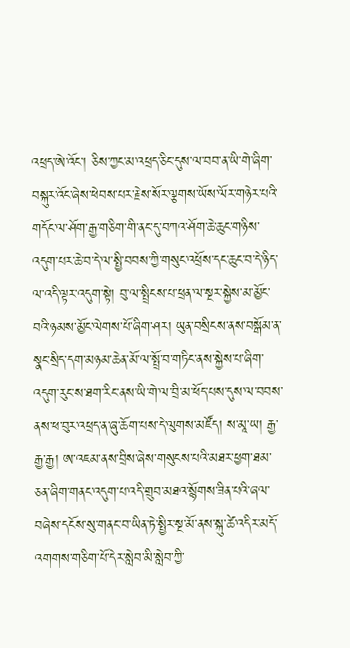འཕྲད་ཨེ་འོང་། ཅིས་ཀྱང་མ་འཕྲད་ཅིང་དུས་ལ་བབ་ན་ཡི་གེ་ཞིག་བསྐུར་འོང་ཞེས་ཕེབས་པར་རྗེས་སོར་ལྕགས་ཡོས་ལོར་གཉེར་པའི་གདོང་ལ་ཤོག་རྒྱ་གཅིག་གི་ནང་དུ་བཀའ་ཤོག་ཆེ་ཆུང་གཉིས་འདུག་པར་ཆེ་བ་དེ་ལ་སྤྱི་བབས་ཀྱི་གསུང་འཕྲོས་དང་ཆུང་བ་དེ་ཉིད་ལ་འདི་ལྟར་འདུག་སྟེ། བུ་ལ་སྤྲིངས་པ་ཕྲན་ལ་སྔར་སྐྱེས་མ་མྱོང་བའི་ཉམས་མྱོང་ལེགས་པོ་ཞིག་ཤར། ཡུན་བསྲིངས་ནས་བསྒོམ་ན་སྣང་སྲིད་དག་མཉམ་ཆེན་མོ་ལ་སྤྲོ་བ་གཏིང་ནས་སྐྱེས་པ་ཞིག་འདུག་རུང་ས་ཐག་རིང་ནས་ཡི་གེ་ལ་བྲི་མ་ཕོད་པས་དུས་ལ་བབས་ནས་ཕ་བུར་འཕྲད་ན་ཞུ་ཆོག་པས་དེ་ལུགས་མཛོད། ས་མཱ་ཡ། རྒྱ་རྒྱ་རྒྱ། ཨ་འཇམ་ནས་བྲིས་ཞེས་གསུངས་པའི་མཐར་ཕྱག་ཐམ་ཅན་ཞིག་གནང་འདུག་པ་འདི་གྲུབ་མཐའ་སྙོགས་ཟིན་པའི་ཞལ་བཞེས་དངོས་སུ་གནང་བ་ཡིན་ཏེ་སྤྱིར་སྔ་མོ་ནས་སྐུ་ཚེ་འདིར་མདོ་འགགས་གཅིག་པོ་དེར་སླེབ་མི་སླེབ་ཀྱི་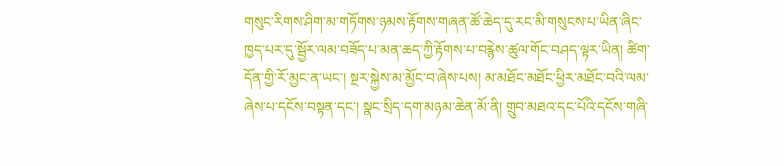གསུང་རིགས་ཤིག་མ་གཏོགས་ཉམས་རྟོགས་གཞན་ཚོ་ཆེད་དུ་རང་མི་གསུངས་པ་ཡིན་ཞིང་ཁྱད་པར་དུ་སྦྱོར་ལམ་བཟོད་པ་མན་ཆད་ཀྱི་རྟོགས་པ་བརྙེས་ཚུལ་གོང་བཤད་ལྟར་ཡིན། ཚིག་དོན་གྱི་རོ་མྱང་ན་ཡང་། སྔར་སྐྱེས་མ་མྱོང་བ་ཞེས་པས། མ་མཐོང་མཐོང་ཕྱིར་མཐོང་བའི་ལམ་ཞེས་པ་དངོས་བསྟན་དང་། སྣང་སྲིད་དག་མཉམ་ཆེན་མོ་ནི། གྲུབ་མཐའ་དང་པོའི་དངོས་གཞི་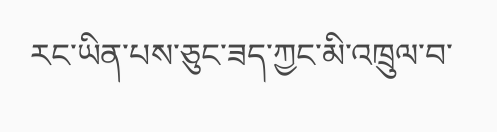རང་ཡིན་པས་ཅུང་ཟད་ཀྱང་མི་འཁྲུལ་བ་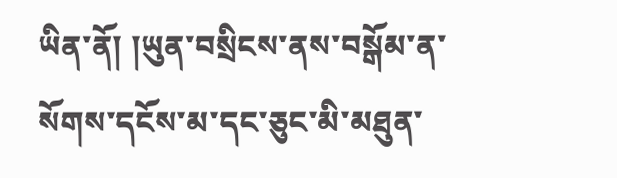ཡིན་ནོ། །ཡུན་བསྲིངས་ནས་བསྒོམ་ན་སོགས་དངོས་མ་དང་ཅུང་མི་མཐུན་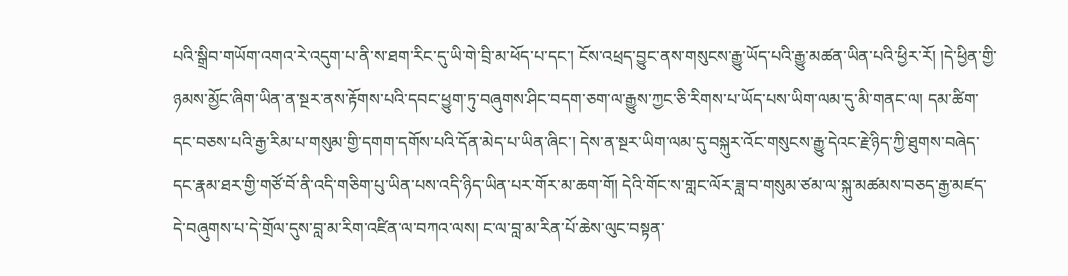པའི་སྒྲིབ་གཡོག་འགའ་རེ་འདུག་པ་ནི་ས་ཐག་རིང་དུ་ཡི་གེ་བྲི་མ་ཕོད་པ་དང་། ངོས་འཕྲད་བྱུང་ནས་གསུངས་རྒྱུ་ཡོད་པའི་རྒྱུ་མཚན་ཡིན་པའི་ཕྱིར་རོ། །དེ་ཕྱིན་གྱི་ཉམས་མྱོང་ཞིག་ཡིན་ན་སྔར་ནས་རྟོགས་པའི་དབང་ཕྱུག་ཏུ་བཞུགས་ཤིང་བདག་ཅག་ལ་རྒྱུས་ཀྱང་ཅི་རིགས་པ་ཡོད་པས་ཡིག་ལམ་དུ་མི་གནང་ལ། དམ་ཚིག་དང་བཅས་པའི་རྒྱ་རིམ་པ་གསུམ་གྱི་དགག་དགོས་པའི་དོན་མེད་པ་ཡིན་ཞིང་། དེས་ན་སྔར་ཡིག་ལམ་དུ་བསྐུར་འོང་གསུངས་རྒྱུ་དེའང་རྗེ་ཉིད་ཀྱི་ཐུགས་བཞེད་དང་རྣམ་ཐར་གྱི་གཙོ་བོ་ནི་འདི་གཅིག་པུ་ཡིན་པས་འདི་ཉིད་ཡིན་པར་གོར་མ་ཆག་གོ། དེའི་གོང་ས་གླང་ལོར་ཟླ་བ་གསུམ་ཙམ་ལ་སྐུ་མཚམས་བཅད་རྒྱ་མཛད་དེ་བཞུགས་པ་དེ་གྲོལ་དུས་བླ་མ་རིག་འཛིན་ལ་བཀའ་ལས། ང་ལ་བླ་མ་རིན་པོ་ཆེས་ལུང་བསྟན་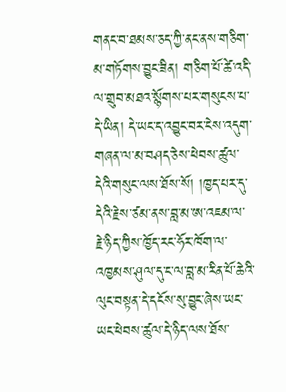གནང་བ་ཐམས་ཅད་ཀྱི་ནང་ནས་གཅིག་མ་གཏོགས་བྱུང་ཟིན། གཅིག་པོ་ཚེ་འདི་ལ་གྲུབ་མཐའ་སྙོགས་པར་གསུངས་པ་དེ་ཡིན། དེ་ཡང་ད་འབྱུང་བར་ངེས་འདུག་གཞན་ལ་མ་བཤད་ཅེས་ཕེབས་ཚུལ་དེའི་གསུང་ལས་ཐོས་སོ། །ཁྱད་པར་དུ་དེའི་རྗེས་ཙམ་ནས་བླ་མ་ཨ་འཇམ་ལ་རྗེ་ཉིད་ཀྱིས་ཁྱོད་རང་ཧོར་ཁོག་ལ་འཁྱམས་ཤུལ་དུ་ང་ལ་བླ་མ་རིན་པོ་ཆེའི་ལུང་བསྟན་དེ་དངོས་སུ་བྱུང་ཞེས་ཡང་ཡང་ཕེབས་ཚུལ་དེ་ཉིད་ལས་ཐོས་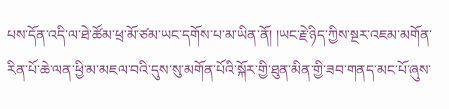པས་དོན་འདི་ལ་ཐེ་ཚོམ་ཕྲ་མོ་ཙམ་ཡང་དགོས་པ་མ་ཡིན་ནོ། །ཡང་རྗེ་ཉིད་ཀྱིས་སྔར་འཇམ་མགོན་རིན་པོ་ཆེ་ལན་ཕྱི་མ་མཇལ་བའི་དུས་སུ་མགོན་པོའི་སྐོར་གྱི་ཐུན་མིན་གྱི་ཟབ་གནད་མང་པོ་ཞུས་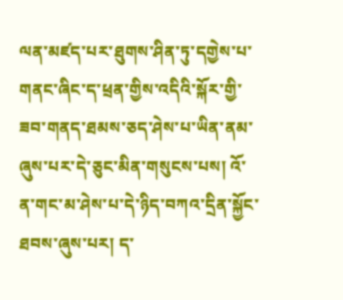ལན་མཛད་པར་ཐུགས་ཤིན་ཏུ་དགྱེས་པ་གནང་ཞིང་ད་ཕྲན་གྱིས་འདིའི་སྐོར་གྱི་ཟབ་གནད་ཐམས་ཅད་ཤེས་པ་ཡིན་ནམ་ཞུས་པར་དེ་ཅུང་མིན་གསུངས་པས། འོ་ན་གང་མ་ཤེས་པ་དེ་ཉིད་བཀའ་དྲིན་སྐྱོང་ཐབས་ཞུས་པར། ད་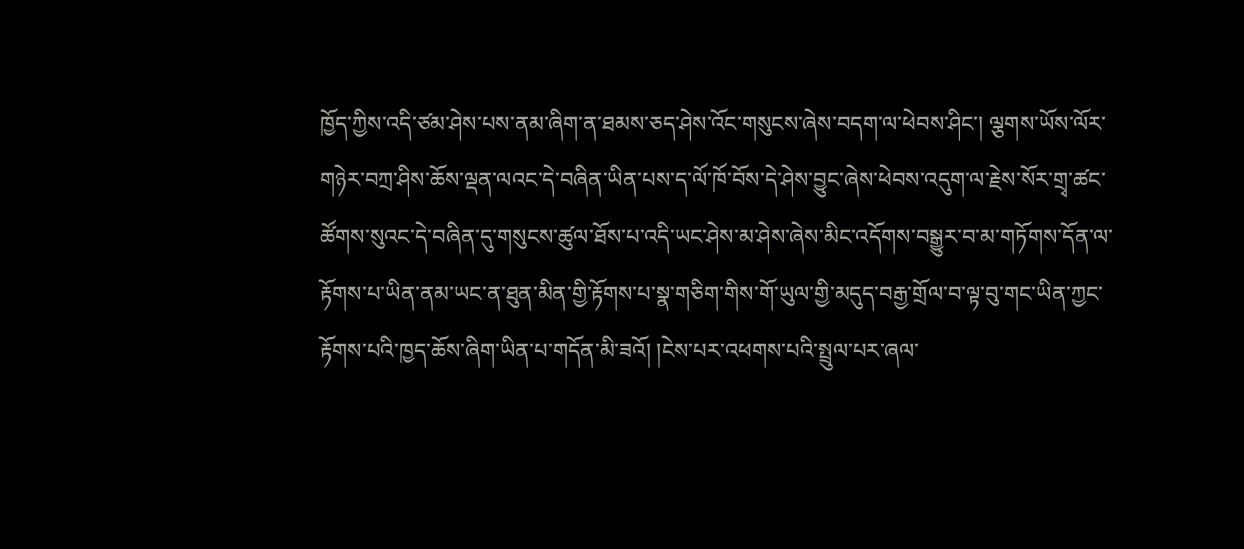ཁྱོད་ཀྱིས་འདི་ཙམ་ཤེས་པས་ནམ་ཞིག་ན་ཐམས་ཅད་ཤེས་འོང་གསུངས་ཞེས་བདག་ལ་ཕེབས་ཤིང་། ལྕགས་ཡོས་ལོར་གཉེར་བཀྲ་ཤིས་ཆོས་ལྡན་ལའང་དེ་བཞིན་ཡིན་པས་ད་ལོ་ཁོ་བོས་དེ་ཤེས་བྱུང་ཞེས་ཕེབས་འདུག་ལ་རྗེས་སོར་གྲྭ་ཚང་ཚོགས་སུའང་དེ་བཞིན་དུ་གསུངས་ཚུལ་ཐོས་པ་འདི་ཡང་ཤེས་མ་ཤེས་ཞེས་མིང་འདོགས་བསྒྱུར་བ་མ་གཏོགས་དོན་ལ་རྟོགས་པ་ཡིན་ནམ་ཡང་ན་ཐུན་མིན་གྱི་རྟོགས་པ་སྣ་གཅིག་གིས་གོ་ཡུལ་གྱི་མདུད་བརྒྱ་གྲོལ་བ་ལྟ་བུ་གང་ཡིན་ཀྱང་རྟོགས་པའི་ཁྱད་ཆོས་ཞིག་ཡིན་པ་གདོན་མི་ཟའོ། །ངེས་པར་འཕགས་པའི་སྤྲུལ་པར་ཞལ་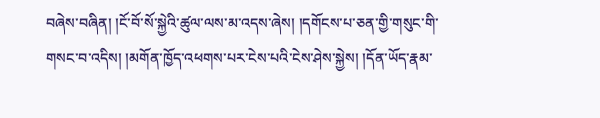བཞེས་བཞིན། །ངོ་བོ་སོ་སྐྱེའི་ཚུལ་ལས་མ་འདས་ཞེས། །དགོངས་པ་ཅན་གྱི་གསུང་གི་གསང་བ་འདིས། །མགོན་ཁྱོད་འཕགས་པར་ངེས་པའི་ངེས་ཤེས་སྐྱེས། །དོན་ཡོད་རྣམ་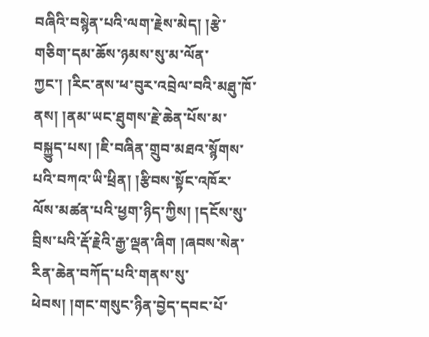བཞིའི་བསྙེན་པའི་ལག་རྗེས་མེད། །རྩེ་གཅིག་དམ་ཆོས་ཉམས་སུ་མ་ལོན་ཀྱང་། །རིང་ནས་ཕ་བུར་འབྲེལ་བའི་མཐུ་ཁོ་ནས། །ནམ་ཡང་ཐུགས་རྗེ་ཆེན་པོས་མ་བསྐྱུད་པས། །ཇི་བཞིན་གྲུབ་མཐའ་སྙོགས་པའི་བཀའ་ཡི་ཕྲིན། །རྩིབས་སྟོང་འཁོར་ལོས་མཚན་པའི་ཕྱག་ཉིད་ཀྱིས། །དངོས་སུ་བྲིས་པའི་རྡོ་རྗེའི་རྒྱ་ལྡན་ཞིག །ཞབས་སེན་རིན་ཆེན་བཀོད་པའི་གནས་སུ་ཕེབས། །གང་གསུང་ཉིན་བྱེད་དབང་པོ་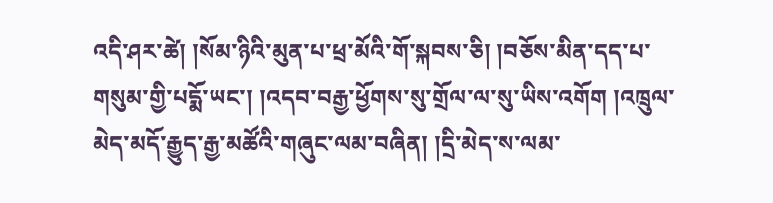འདི་ཤར་ཚེ། །སོམ་ཉིའི་མུན་པ་ཕྲ་མོའི་གོ་སྐབས་ཅི། །བཅོས་མིན་དད་པ་གསུམ་གྱི་པདྨོ་ཡང་། །འདབ་བརྒྱ་ཕྱོགས་སུ་གྲོལ་ལ་སུ་ཡིས་འགོག །འཁྲུལ་མེད་མདོ་རྒྱུད་རྒྱ་མཚོའི་གཞུང་ལམ་བཞིན། །དྲི་མེད་ས་ལམ་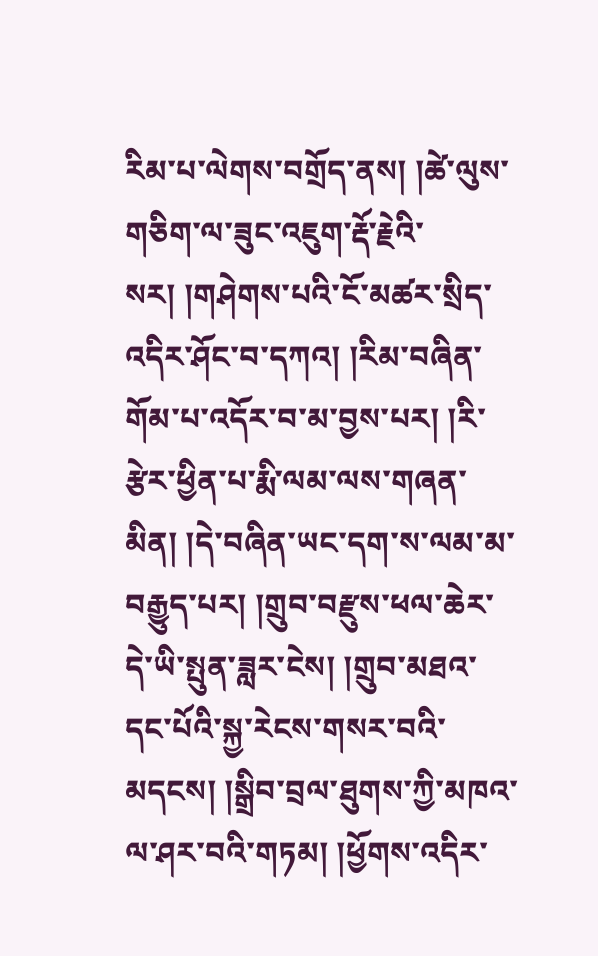རིམ་པ་ལེགས་བགྲོད་ནས། །ཚེ་ལུས་གཅིག་ལ་ཟུང་འཇུག་རྡོ་རྗེའི་སར། །གཤེགས་པའི་ངོ་མཚར་སྲིད་འདིར་ཤོང་བ་དཀའ། །རིམ་བཞིན་གོམ་པ་འདོར་བ་མ་བྱས་པར། །རི་རྩེར་ཕྱིན་པ་རྨི་ལམ་ལས་གཞན་མིན། །དེ་བཞིན་ཡང་དག་ས་ལམ་མ་བརྒྱུད་པར། །གྲུབ་བརྫུས་ཕལ་ཆེར་དེ་ཡི་སྤུན་ཟླར་ངེས། །གྲུབ་མཐའ་དང་པོའི་སྐྱ་རེངས་གསར་བའི་མདངས། །སྒྲིབ་བྲལ་ཐུགས་ཀྱི་མཁའ་ལ་ཤར་བའི་གཏམ། །ཕྱོགས་འདིར་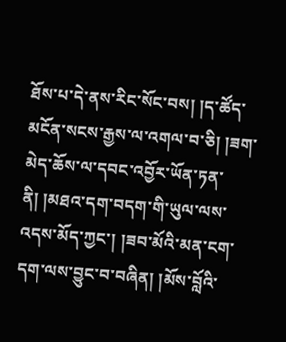ཐོས་པ་དེ་ནས་རིང་སོང་བས། །ད་ཚོད་མངོན་སངས་རྒྱས་ལ་འགལ་བ་ཅི། །ཟག་མེད་ཆོས་ལ་དབང་འབྱོར་ཡོན་ཏན་ནི། །མཐའ་དག་བདག་གི་ཡུལ་ལས་འདས་མོད་ཀྱང་། །ཟབ་མོའི་མན་ངག་དག་ལས་བྱུང་བ་བཞིན། །མོས་བློའི་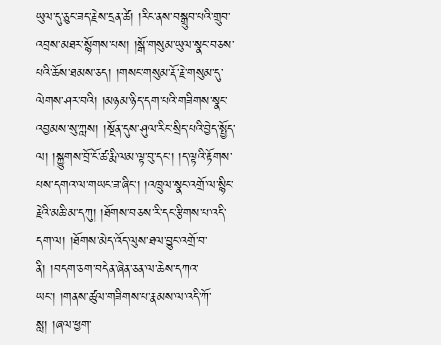ཡུལ་དུ་ཅུང་ཟད་རྗེས་དྲན་ཚེ། །རིང་ནས་བསྒྲུབ་པའི་གྲུབ་འབྲས་མཐར་སྙོགས་པས། །སྒོ་གསུམ་ཡུལ་སྣང་བཅས་པའི་ཆོས་ཐམས་ཅད། །གསང་གསུམ་རྡོ་རྗེ་གསུམ་དུ་ལེགས་ཤར་བའི། །མཉམ་ཉིད་དག་པའི་གཟིགས་སྣང་འབྱམས་སུ་ཀླས། །སྔོན་དུས་ཤུལ་རིང་སྲིད་པའི་བྱེད་སྤྱོད་ལ། །སྐྱུགས་བྲོ་ངོ་ཚ་རྨི་ལམ་ལྟ་བུ་དང་། །ད་ལྟའི་རྟོགས་པས་དགའ་ལ་གཡང་ཟ་ཞིང་། །འཁྲུལ་སྣང་འགྲོ་ལ་སྙིང་རྗེའི་མཆི་མ་དཀུ། །ཐོགས་བཅས་རི་དང་རྩིགས་པ་འདི་དག་ལ། །ཐོགས་མེད་འོད་ལུས་ཐལ་བྱུང་འགྲོ་བ་ནི། །བདག་ཅག་བདེན་ཞེན་ཅན་ལ་ཆེས་དཀའ་ཡང་། །གནས་ཚུལ་གཟིགས་པ་རྣམས་ལ་འདི་ཀོ་སླ། །ཞལ་ཕྱག་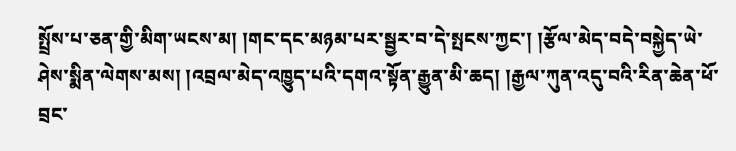སྤྲོས་པ་ཅན་གྱི་མིག་ཡངས་མ། །གང་དང་མཉམ་པར་སྦྱར་བ་དེ་སྤངས་ཀྱང་། །རྩོལ་མེད་བདེ་བསྐྱེད་ཡེ་ཤེས་སྨིན་ལེགས་མས། །འབྲལ་མེད་འཁྱུད་པའི་དགའ་སྟོན་རྒྱུན་མི་ཆད། །རྒྱལ་ཀུན་འདུ་བའི་རིན་ཆེན་ཕོ་བྲང་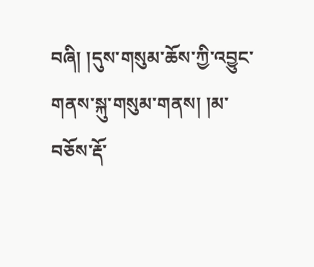བཞི། །དུས་གསུམ་ཆོས་ཀྱི་འབྱུང་གནས་སྐུ་གསུམ་གནས། །མ་བཅོས་རྡོ་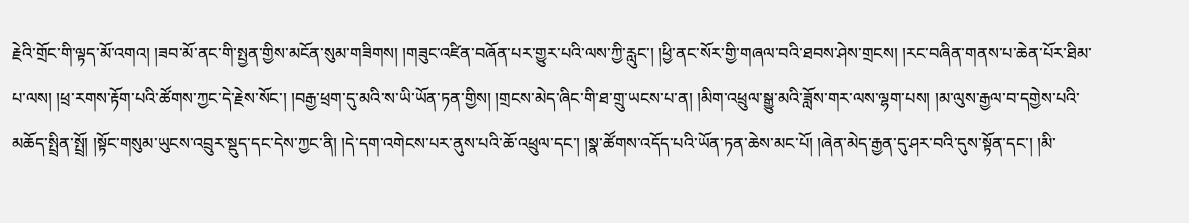རྗེའི་གྲོང་གི་ལྟད་མོ་འགའ། །ཟབ་མོ་ནང་གི་སྤྱན་གྱིས་མངོན་སུམ་གཟིགས། །གཟུང་འཛིན་བཞོན་པར་གྱུར་པའི་ལས་ཀྱི་རླུང་། །ཕྱི་ནང་སོར་གྱི་གཞལ་བའི་ཐབས་ཤེས་གྲངས། །རང་བཞིན་གནས་པ་ཆེན་པོར་ཐིམ་པ་ལས། །ཕྲ་རགས་རྟོག་པའི་ཚོགས་ཀྱང་དེ་རྗེས་སོང་། །བརྒྱ་ཕྲག་དུ་མའི་ས་ཡི་ཡོན་ཏན་གྱིས། །གྲངས་མེད་ཞིང་གི་ཐ་གྲུ་ཡངས་པ་ན། །མིག་འཕྲུལ་སྒྱུ་མའི་ཟློས་གར་ལས་ལྷག་པས། །མ་ལུས་རྒྱལ་བ་དགྱེས་པའི་མཆོད་སྤྲིན་སྤྲོ། །སྟོང་གསུམ་ཡུངས་འབྲུར་སྡུད་དང་དེས་ཀྱང་ནི། །དེ་དག་འགེངས་པར་ནུས་པའི་ཆོ་འཕྲུལ་དང་། །སྣ་ཚོགས་འདོད་པའི་ཡོན་ཏན་ཆེས་མང་པོ། །ཞེན་མེད་རྒྱན་དུ་ཤར་བའི་དུས་སྟོན་དང་། །མི་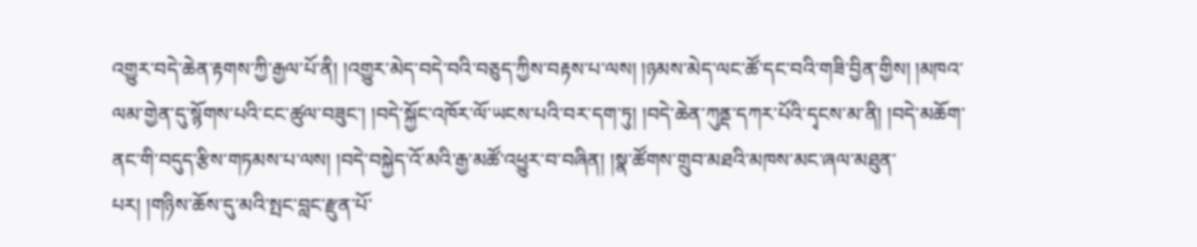འགྱུར་བདེ་ཆེན་རྟགས་ཀྱི་རྒྱལ་པོ་ནི། །འགྱུར་མེད་བདེ་བའི་བཅུད་ཀྱིས་བརྟས་པ་ལས། །ཉམས་མེད་ལང་ཚོ་དང་བའི་གཟི་བྱིན་གྱིས། །མཁའ་ལམ་གྱེན་དུ་སྙོགས་པའི་ངང་ཚུལ་བཟུང་། །བདེ་སྐྱོང་འཁོར་ལོ་ཡངས་པའི་བར་དག་ཏུ། །བདེ་ཆེན་ཀུནྡ་དཀར་པོའི་དྭངས་མ་ནི། །བདེ་མཆོག་ནང་གི་བདུད་རྩིས་གཏམས་པ་ལས། །བདེ་བསྐྱེད་འོ་མའི་རྒྱ་མཚོ་འཕྱུར་བ་བཞིན། །སྣ་ཚོགས་གྲུབ་མཐའི་མཁས་མང་ཞལ་མཐུན་པར། །གཉིས་ཆོས་དུ་མའི་སྤང་བླང་རྫུན་པོ་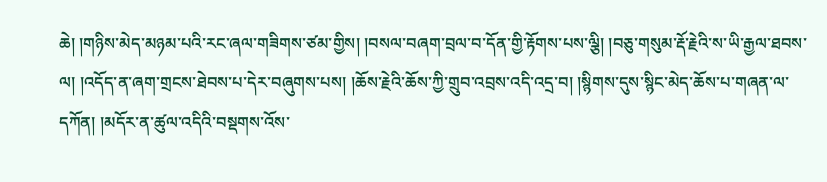ཆེ། །གཉིས་མེད་མཉམ་པའི་རང་ཞལ་གཟིགས་ཙམ་གྱིས། །བསལ་བཞག་བྲལ་བ་དོན་གྱི་རྟོགས་པས་ལྕི། །བཅུ་གསུམ་རྡོ་རྗེའི་ས་ཡི་རྒྱལ་ཐབས་ལ། །འདོད་ན་ཞག་གྲངས་ཐེབས་པ་དེར་བཞུགས་པས། །ཆོས་རྗེའི་ཆོས་ཀྱི་གྲུབ་འབྲས་འདི་འདྲ་བ། །སྙིགས་དུས་སྙིང་མེད་ཆོས་པ་གཞན་ལ་དཀོན། །མདོར་ན་ཚུལ་འདིའི་བསྡགས་འོས་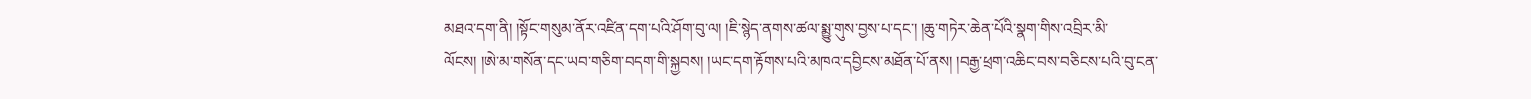མཐའ་དག་ནི། །སྟོང་གསུམ་ནོར་འཛིན་དག་པའི་ཤོག་བུ་ལ། །ཇི་སྙེད་ནགས་ཚལ་སྨྱུ་གུས་བྱས་པ་དང་། །ཆུ་གཏེར་ཆེན་པོའི་སྣག་གིས་འབྲིར་མི་ལོངས། །ཨེ་མ་གསོན་དང་ཡབ་གཅིག་བདག་གི་སྐྱབས། །ཡང་དག་རྟོགས་པའི་མཁའ་དབྱིངས་མཐོན་པོ་ནས། །བརྒྱ་ཕྲག་འཆིང་བས་བཅིངས་པའི་བུ་ངན་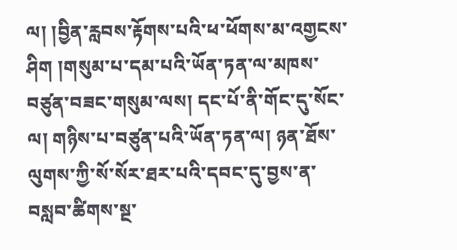ལ། །བྱིན་རླབས་རྟོགས་པའི་ཕ་ཕོགས་མ་འགྱངས་ཤིག །གསུམ་པ་དམ་པའི་ཡོན་ཏན་ལ་མཁས་བཙུན་བཟང་གསུམ་ལས། དང་པོ་ནི་གོང་དུ་སོང་ལ། གཉིས་པ་བཙུན་པའི་ཡོན་ཏན་ལ། ཉན་ཐོས་ལུགས་ཀྱི་སོ་སོར་ཐར་པའི་དབང་དུ་བྱས་ན་བསླབ་ཚིགས་སྔ་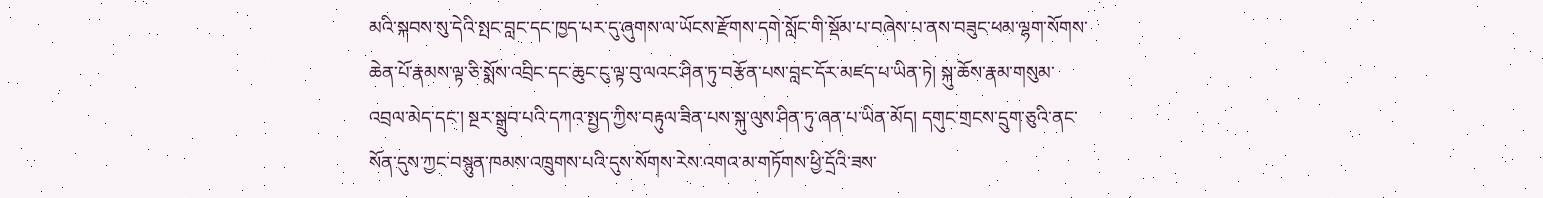མའི་སྐབས་སུ་དེའི་སྤང་བླང་དང་ཁྱད་པར་དུ་ཞུགས་ལ་ཡོངས་རྫོགས་དགེ་སློང་གི་སྡོམ་པ་བཞེས་པ་ནས་བཟུང་ཕམ་ལྷག་སོགས་ཆེན་པོ་རྣམས་ལྟ་ཅི་སྨོས་འབྲིང་དང་ཆུང་ངུ་ལྟ་བུ་ལའང་ཤིན་ཏུ་བརྩོན་པས་བླང་དོར་མཛད་པ་ཡིན་ཏེ། སྐུ་ཆོས་རྣམ་གསུམ་འབྲལ་མེད་དང་། སྔར་སྒྲུབ་པའི་དཀའ་སྤྱད་ཀྱིས་བརྟུལ་ཟིན་པས་སྐུ་ལུས་ཤིན་ཏུ་ཞན་པ་ཡིན་མོད། དགུང་གྲངས་དྲུག་ཅུའི་ནང་སོན་དུས་ཀྱང་བསྙུན་ཁམས་འཁྲུགས་པའི་དུས་སོགས་རེས་འགའ་མ་གཏོགས་ཕྱི་དྲོའི་ཟས་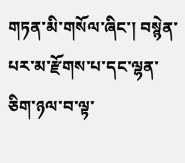གཏན་མི་གསོལ་ཞིང་། བསྙེན་པར་མ་རྫོགས་པ་དང་ལྷན་ཅིག་ཉལ་བ་ལྟ་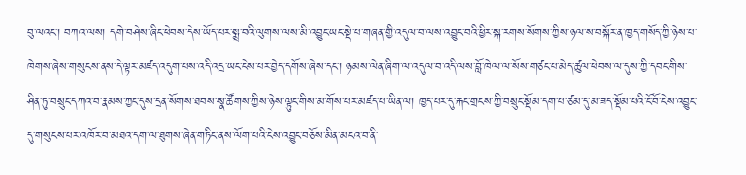བུ་ལའང་། བཀའ་ལས། དགེ་བཤེས་ཞིང་ཕེབས་དེས་ཡོད་པར་སྨྲ་བའི་ལུགས་ལས་མི་འབྱུང་ཡང་སྡེ་པ་གཞན་གྱི་འདུལ་བ་ལས་འབྱུང་བའི་ཕྱིར་སྐ་རགས་སོགས་ཀྱིས་ཉལ་ས་བསྐོར་ན་ཁྱད་གསོད་ཀྱི་ཉེས་པ་ཁེགས་ཞེས་གསུངས་ནས་དེ་ལྟར་མཛད་འདུག་པས་འདི་འདྲ་ཡང་ངེས་པར་བྱེད་དགོས་ཞེས་དང་། ཉམས་ལེན་ཞིག་ལ་འདུལ་བ་འདི་ལས་བློ་ཁེལ་ལ་སོས་གཙང་པ་མེད་ཚུལ་ཕེབས་ལ་དུས་ཀྱི་དབང་གིས་ཤིན་ཏུ་བསྲུང་དཀའ་བ་རྣམས་ཀྱང་དུས་དྲན་སོགས་ཐབས་སྣ་ཚོགས་ཀྱིས་ཉེས་ལྟུང་གིས་མ་གོས་པར་མཛད་པ་ཡིན་ལ། ཁྱད་པར་དུ་རྐང་གྲངས་ཀྱི་བསྲུང་སྡོམ་དག་པ་ཙམ་དུ་མ་ཟད་སྡོམ་པའི་ངོ་བོ་ངེས་འབྱུང་དུ་གསུངས་པར་འཁོར་བ་མཐའ་དག་ལ་ཐུགས་ཞེན་གཏིང་ནས་ལོག་པའི་ངེས་འབྱུང་བཅོས་མིན་མངའ་བ་ནི་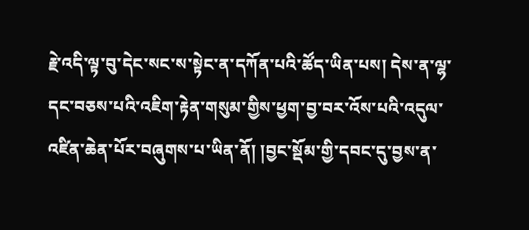རྗེ་འདི་ལྟ་བུ་དེང་སང་ས་སྟེང་ན་དཀོན་པའི་ཚོད་ཡིན་པས། དེས་ན་ལྷ་དང་བཅས་པའི་འཇིག་རྟེན་གསུམ་གྱིས་ཕྱག་བྱ་བར་འོས་པའི་འདུལ་འཛིན་ཆེན་པོར་བཞུགས་པ་ཡིན་ནོ། །བྱང་སྡོམ་གྱི་དབང་དུ་བྱས་ན་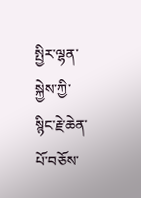སྤྱིར་ལྷན་སྐྱེས་ཀྱི་སྙིང་རྗེ་ཆེན་པོ་བཅོས་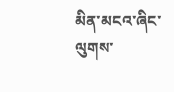མིན་མངའ་ཞིང་ལུགས་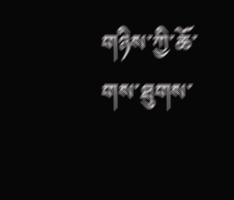གཉིས་ཀྱི་ཆོ་གས་ཐུགས་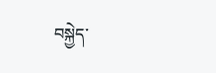བསྐྱེད་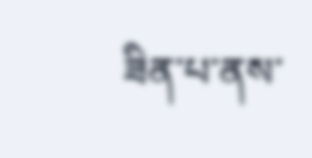ཟིན་པ་ནས་